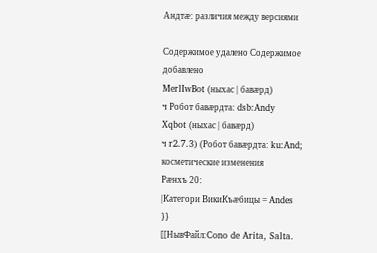Андтæ: различия между версиями

Содержимое удалено Содержимое добавлено
MerlIwBot (ныхас | бавæрд)
ч Робот бавæрдта: dsb:Andy
Xqbot (ныхас | бавæрд)
ч r2.7.3) (Робот бавæрдта: ku:And; косметические изменения
Рæнхъ 20:
|Категори ВикиКъæбицы = Andes
}}
[[НывФайл:Cono de Arita, Salta.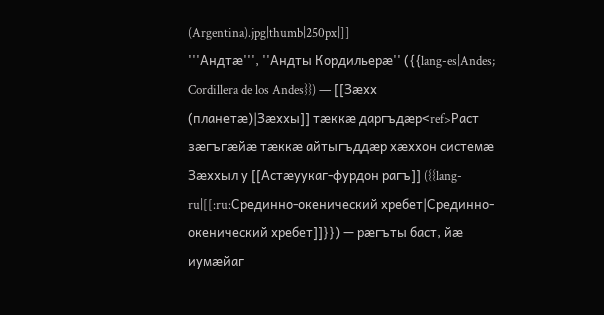(Argentina).jpg|thumb|250px|]]
'''Андтæ''', ''Андты Кордильерæ'' ({{lang-es|Andes; Cordillera de los Andes}}) — [[Зæхх (планетæ)|Зæххы]] тæккæ даргъдæр<ref>Раст зæгъгæйæ тæккæ айтыгъддæр хæххон системæ Зæххыл у [[Астæуукаг-фурдон рагъ]] ({{lang-ru|[[:ru:Срединно-окенический хребет|Срединно-окенический хребет]]}}) — рæгъты баст, йæ иумæйаг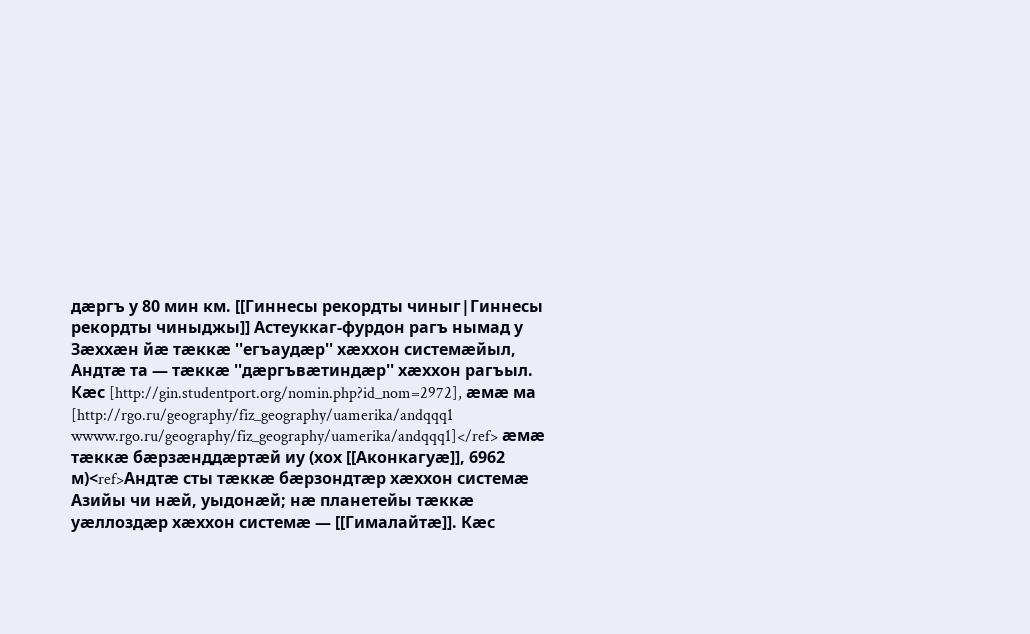дæргъ у 80 мин км. [[Гиннесы рекордты чиныг|Гиннесы рекордты чиныджы]] Астеуккаг-фурдон рагъ нымад у Зæххæн йæ тæккæ ''егъаудæр'' хæххон системæйыл, Андтæ та — тæккæ ''дæргъвæтиндæр'' хæххон рагъыл. Кæс [http://gin.studentport.org/nomin.php?id_nom=2972], æмæ ма [http://rgo.ru/geography/fiz_geography/uamerika/andqqq1 wwww.rgo.ru/geography/fiz_geography/uamerika/andqqq1]</ref> æмæ тæккæ бæрзæнддæртæй иу (хох [[Аконкагуæ]], 6962 м)<ref>Андтæ сты тæккæ бæрзондтæр хæххон системæ Азийы чи нæй, уыдонæй; нæ планетейы тæккæ уæллоздæр хæххон системæ — [[Гималайтæ]]. Кæс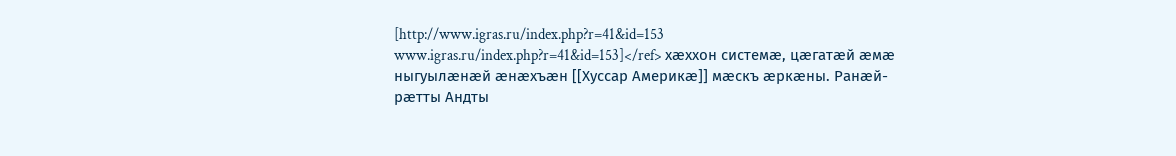[http://www.igras.ru/index.php?r=41&id=153 www.igras.ru/index.php?r=41&id=153]</ref> хæххон системæ, цæгатæй æмæ ныгуылæнæй æнæхъæн [[Хуссар Америкæ]] мæскъ æркæны. Ранæй-рæтты Андты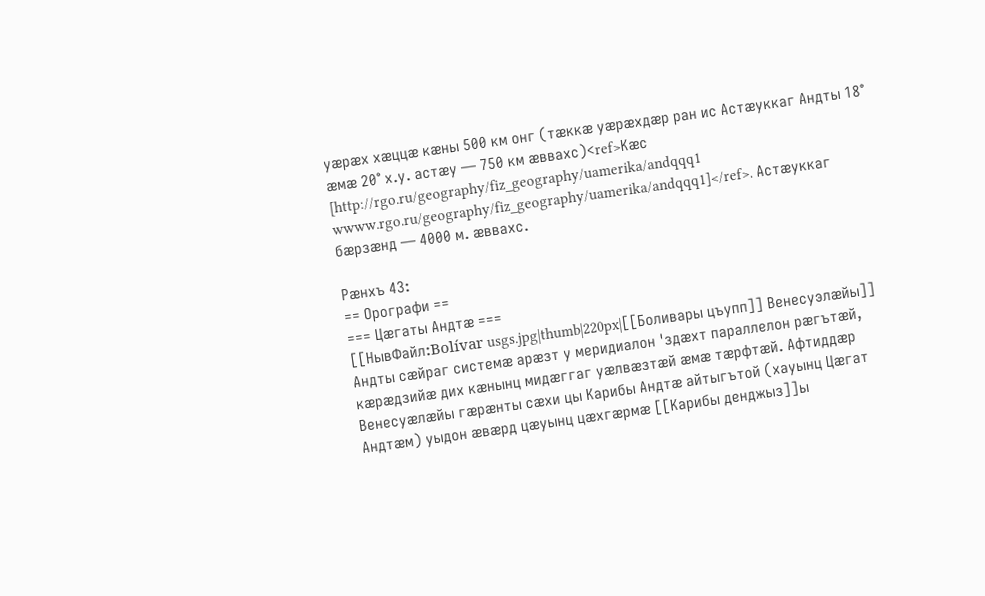уæрæх хæццæ кæны 500 км онг (тæккæ уæрæхдæр ран ис Астæуккаг Андты 18° æмæ 20° х.у. астæу — 750 км æввахс)<ref>Кæс [http://rgo.ru/geography/fiz_geography/uamerika/andqqq1 wwww.rgo.ru/geography/fiz_geography/uamerika/andqqq1]</ref>. Астæуккаг бæрзæнд — 4000 м. æввахс.

Рæнхъ 43:
== Орографи ==
=== Цæгаты Андтæ ===
[[НывФайл:Bolívar usgs.jpg|thumb|220px|[[Боливары цъупп]] Венесуэлæйы]]
Андты сæйраг системæ арæзт у меридиалон 'здæхт параллелон рæгътæй, кæрæдзийæ дих кæнынц мидæггаг уæлвæзтæй æмæ тæрфтæй. Афтиддæр Венесуæлæйы гæрæнты сæхи цы Карибы Андтæ айтыгътой (хауынц Цæгат Андтæм) уыдон æвæрд цæуынц цæхгæрмæ [[Карибы денджыз]]ы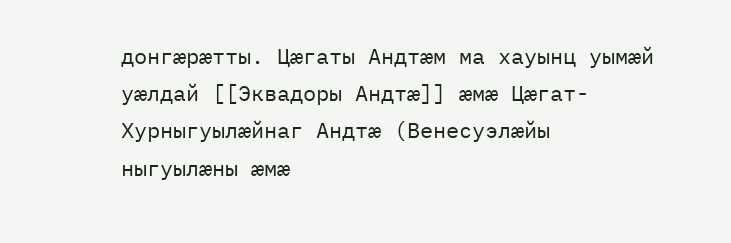донгæрæтты. Цæгаты Андтæм ма хауынц уымæй уæлдай [[Эквадоры Андтæ]] æмæ Цæгат-Хурныгуылæйнаг Андтæ (Венесуэлæйы ныгуылæны æмæ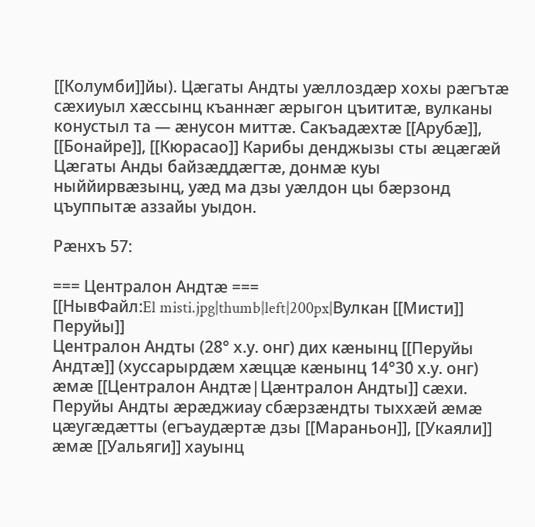[[Колумби]]йы). Цæгаты Андты уæллоздæр хохы рæгътæ сæхиуыл хæссынц къаннæг æрыгон цъититæ, вулканы конустыл та — æнусон миттæ. Сакъадæхтæ [[Арубæ]], [[Бонайре]], [[Кюрасао]] Карибы денджызы сты æцæгæй Цæгаты Анды байзæддæгтæ, донмæ куы ныййирвæзынц, уæд ма дзы уæлдон цы бæрзонд цъуппытæ аззайы уыдон.

Рæнхъ 57:

=== Централон Андтæ ===
[[НывФайл:El misti.jpg|thumb|left|200px|Вулкан [[Мисти]] Перуйы]]
Централон Андты (28° х.у. онг) дих кæнынц [[Перуйы Андтæ]] (хуссарырдæм хæццæ кæнынц 14°30́ х.у. онг) æмæ [[Централон Андтæ|Цæнтралон Андты]] сæхи. Перуйы Андты æрæджиау сбæрзæндты тыххæй æмæ цæугæдæтты (егъаудæртæ дзы [[Мараньон]], [[Укаяли]] æмæ [[Уальяги]] хауынц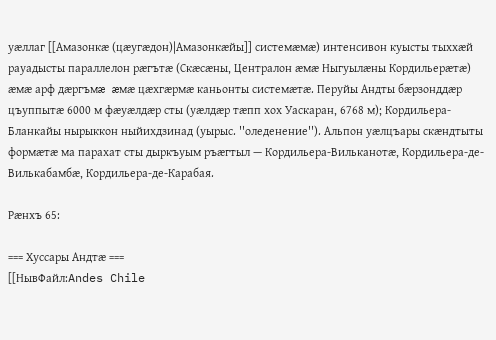уæллаг [[Амазонкæ (цæугæдон)|Амазонкæйы]] системæмæ) интенсивон куысты тыххæй рауадысты параллелон рæгътæ (Скæсæны, Централон æмæ Ныгуылæны Кордильерæтæ) æмæ арф дæргъмæ æмæ цæхгæрмæ каньонты системæтæ. Перуйы Андты бæрзонддæр цъуппытæ 6000 м фæуæлдæр сты (уæлдæр тæпп хох Уаскаран, 6768 м); Кордильера-Бланкайы нырыккон ныйихдзинад (уырыс. ''оледенение''). Альпон уæлцъары скæндтыты формæтæ ма парахат сты дыркъуым ръæгтыл — Кордильера-Вильканотæ, Кордильера-де-Вилькабамбæ, Кордильера-де-Карабая.

Рæнхъ 65:

=== Хуссары Андтæ ===
[[НывФайл:Andes Chile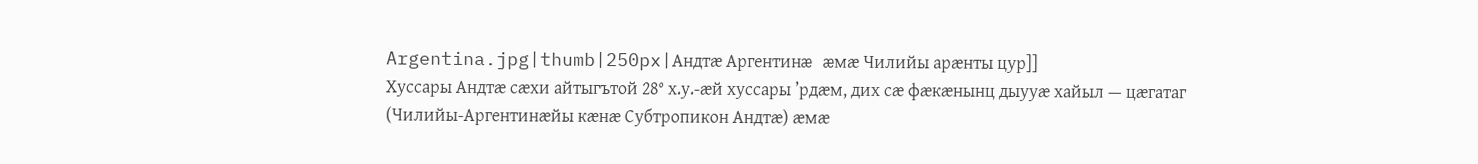Argentina.jpg|thumb|250px|Андтæ Аргентинæ æмæ Чилийы арæнты цур]]
Хуссары Андтæ сæхи айтыгътой 28° х.у.-æй хуссары ’рдæм, дих сæ фæкæнынц дыууæ хайыл — цæгатаг (Чилийы-Аргентинæйы кæнæ Субтропикон Андтæ) æмæ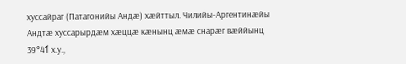хуссайраг (Патагонийы Андæ) хæйттыл. Чилийы-Аргентинæйы Андтæ хуссарырдæм хæццæ кæнынц æмæ снарæг вæййынц 39°41́ х.у.,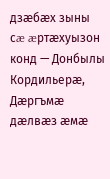дзæбæх зыны сæ æртæхуызон конд — Донбылы Кордильерæ, Дæргъмæ дæлвæз æмæ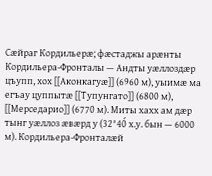Сæйраг Кордильерæ; фæстаджы арæнты Кордильера-Фронталы — Андты уæллоздæр цъупп, хох [[Аконкагуæ]] (6960 м), уыимæ ма егъау цуппытæ [[Тупунгато]] (6800 м), [[Мерседарио]] (6770 м). Миты хахх ам дæр тынг уæллоз æвæрд у (32°40́ х.у. бын — 6000 м). Кордильера-Фронталæй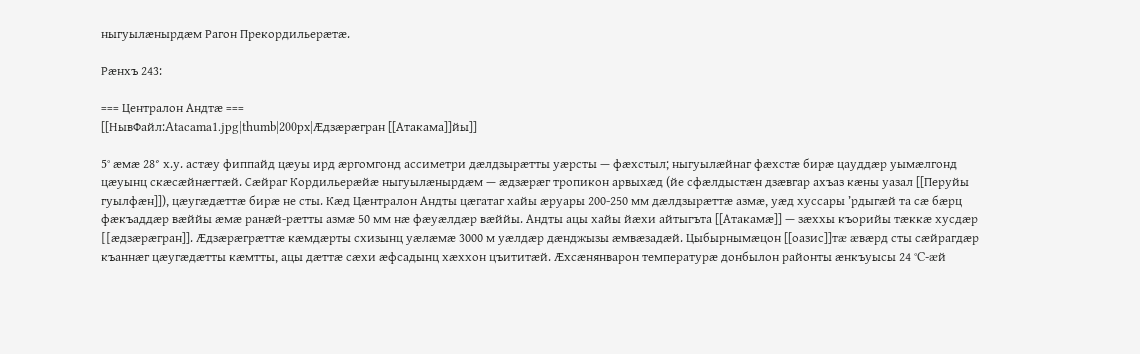ныгуылæнырдæм Рагон Прекордильерæтæ.

Рæнхъ 243:

=== Централон Андтæ ===
[[НывФайл:Atacama1.jpg|thumb|200px|Æдзæрæгран [[Атакама]]йы]]

5° æмæ 28° х.у. астæу фиппайд цæуы ирд æргомгонд ассиметри дæлдзырæтты уæрсты — фæхстыл; ныгуылæйнаг фæхстæ бирæ цауддæр уымæлгонд цæуынц скæсæйнæгтæй. Сæйраг Кордильерæйæ ныгуылæнырдæм — æдзæрæг тропикон арвыхæд (йе сфæлдыстæн дзæвгар ахъаз кæны уазал [[Перуйы гуылфæн]]), цæугæдæттæ бирæ не сты. Кæд Цæнтралон Андты цæгатаг хайы æруары 200-250 мм дæлдзырæттæ азмæ, уæд хуссары ’рдыгæй та сæ бæрц фæкъаддæр вæййы æмæ ранæй-рæтты азмæ 50 мм нæ фæуæлдæр вæййы. Андты ацы хайы йæхи айтыгъта [[Атакамæ]] — зæххы къорийы тæккæ хусдæр [[æдзæрæгран]]. Æдзæрæгрæттæ кæмдæрты схизынц уæлæмæ 3000 м уæлдæр дæнджызы æмвæзадæй. Цыбырнымæцон [[оазис]]тæ æвæрд сты сæйрагдæр къаннæг цæугæдæтты кæмтты, ацы дæттæ сæхи æфсадынц хæххон цъититæй. Æхсæнянварон температурæ донбылон районты æнкъуысы 24 °C-æй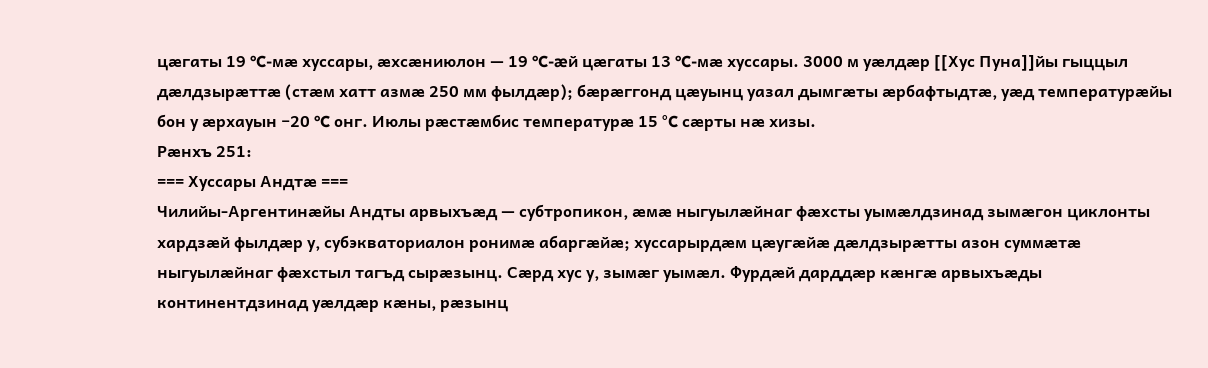цæгаты 19 °C-мæ хуссары, æхсæниюлон — 19 °C-æй цæгаты 13 °C-мæ хуссары. 3000 м уæлдæр [[Хус Пуна]]йы гыццыл дæлдзырæттæ (стæм хатт азмæ 250 мм фылдæр); бæрæггонд цæуынц уазал дымгæты æрбафтыдтæ, уæд температурæйы бон у æрхауын −20 °C онг. Июлы рæстæмбис температурæ 15 °C сæрты нæ хизы.
Рæнхъ 251:
=== Хуссары Андтæ ===
Чилийы-Аргентинæйы Андты арвыхъæд — субтропикон, æмæ ныгуылæйнаг фæхсты уымæлдзинад зымæгон циклонты хардзæй фылдæр у, субэкваториалон ронимæ абаргæйæ; хуссарырдæм цæугæйæ дæлдзырæтты азон суммæтæ ныгуылæйнаг фæхстыл тагъд сырæзынц. Сæрд хус у, зымæг уымæл. Фурдæй дарддæр кæнгæ арвыхъæды континентдзинад уæлдæр кæны, рæзынц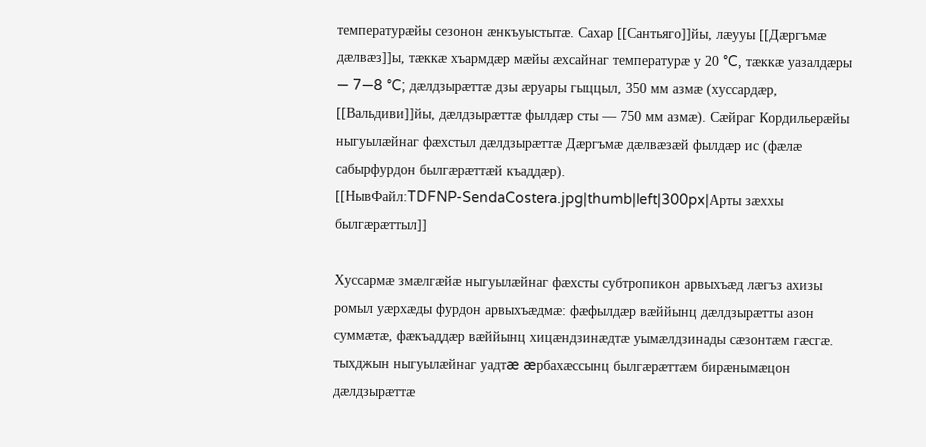температурæйы сезонон æнкъуыстытæ. Сахар [[Сантьяго]]йы, лæууы [[Дæргъмæ дæлвæз]]ы, тæккæ хъармдæр мæйы æхсайнаг температурæ у 20 °C, тæккæ уазалдæры — 7—8 °C; дæлдзырæттæ дзы æруары гыццыл, 350 мм азмæ (хуссардæр, [[Вальдиви]]йы, дæлдзырæттæ фылдæр сты — 750 мм азмæ). Сæйраг Кордильерæйы ныгуылæйнаг фæхстыл дæлдзырæттæ Дæргъмæ дæлвæзæй фылдæр ис (фæлæ сабырфурдон былгæрæттæй къаддæр).
[[НывФайл:TDFNP-SendaCostera.jpg|thumb|left|300px|Арты зæххы былгæрæттыл]]

Хуссармæ змæлгæйæ ныгуылæйнаг фæхсты субтропикон арвыхъæд лæгъз ахизы ромыл уæрхæды фурдон арвыхъæдмæ: фæфылдæр вæййынц дæлдзырæтты азон суммæтæ, фæкъаддæр вæййынц хицæндзинæдтæ уымæлдзинады сæзонтæм гæсгæ. тыхджын ныгуылæйнаг уадтæ æрбахæссынц былгæрæттæм бирæнымæцон дæлдзырæттæ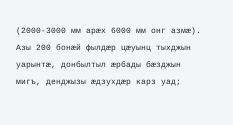(2000-3000 мм арæх 6000 мм онг азмæ). Азы 200 бонæй фылдæр цæуынц тыхджын уарынтæ, донбылтыл æрбады бæзджын мигъ, денджызы æдзухдæр карз уад;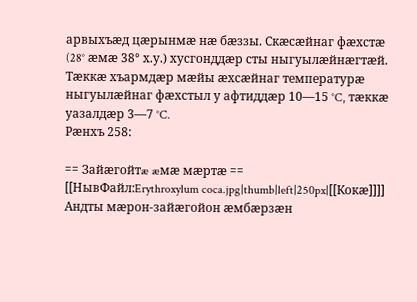арвыхъæд цæрынмæ нæ бæззы. Скæсæйнаг фæхстæ (28° æмæ 38° х.у.) хусгонддæр сты ныгуылæйнæгтæй. Тæккæ хъармдæр мæйы æхсæйнаг температурæ ныгуылæйнаг фæхстыл у афтиддæр 10—15 °C, тæккæ уазалдæр 3—7 °C.
Рæнхъ 258:

== Зайæгойтæ æмæ мæртæ ==
[[НывФайл:Erythroxylum coca.jpg|thumb|left|250px|[[Кокæ]]]]
Андты мæрон-зайæгойон æмбæрзæн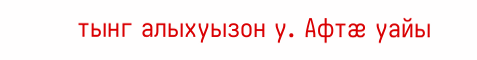тынг алыхуызон у. Афтæ уайы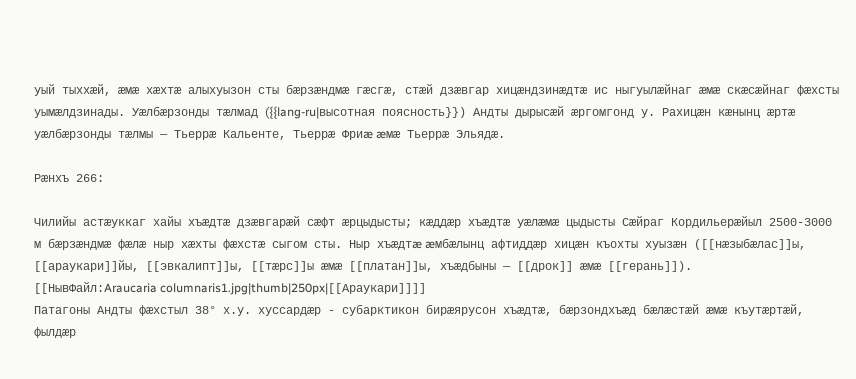уый тыххæй, æмæ хæхтæ алыхуызон сты бæрзæндмæ гæсгæ, стæй дзæвгар хицæндзинæдтæ ис ныгуылæйнаг æмæ скæсæйнаг фæхсты уымæлдзинады. Уæлбæрзонды тæлмад ({{lang-ru|высотная поясность}}) Андты дырысæй æргомгонд у. Рахицæн кæнынц æртæ уæлбæрзонды тæлмы — Тьеррæ Кальенте, Тьеррæ Фриæ æмæ Тьеррæ Эльядæ.

Рæнхъ 266:

Чилийы астæуккаг хайы хъæдтæ дзæвгарæй сæфт æрцыдысты; кæддæр хъæдтæ уæлæмæ цыдысты Сæйраг Кордильерæйыл 2500-3000 м бæрзæндмæ фæлæ ныр хæхты фæхстæ сыгом сты. Ныр хъæдтæ æмбæлынц афтиддæр хицæн къохты хуызæн ([[нæзыбæлас]]ы, [[араукари]]йы, [[эвкалипт]]ы, [[тæрс]]ы æмæ [[платан]]ы, хъæдбыны — [[дрок]] æмæ [[герань]]).
[[НывФайл:Araucaria columnaris1.jpg|thumb|250px|[[Араукари]]]]
Патагоны Андты фæхстыл 38° х.у. хуссардæр - субарктикон бирæярусон хъæдтæ, бæрзондхъæд бæлæстæй æмæ къутæртæй, фылдæр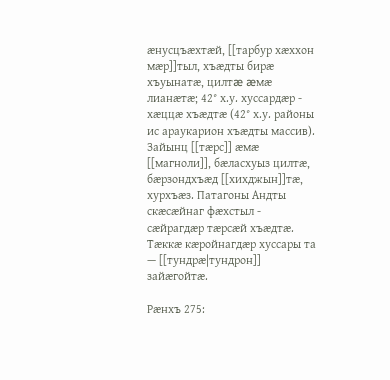æнусцъæхтæй, [[тарбур хæххон мæр]]тыл, хъæдты бирæ хъуынатæ, цилтæ æмæ лианæтæ; 42° х.у. хуссардæр - хæццæ хъæдтæ (42° х.у. районы ис араукарион хъæдты массив). Зайынц [[тæрс]] æмæ [[магноли]], бæласхуыз цилтæ, бæрзондхъæд [[хихджын]]тæ, хурхъæз. Патагоны Андты скæсæйнаг фæхстыл - сæйрагдæр тæрсæй хъæдтæ. Тæккæ кæройнагдæр хуссары та — [[тундрæ|тундрон]] зайæгойтæ.

Рæнхъ 275: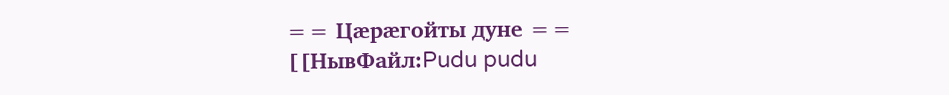== Цæрæгойты дуне ==
[[НывФайл:Pudu pudu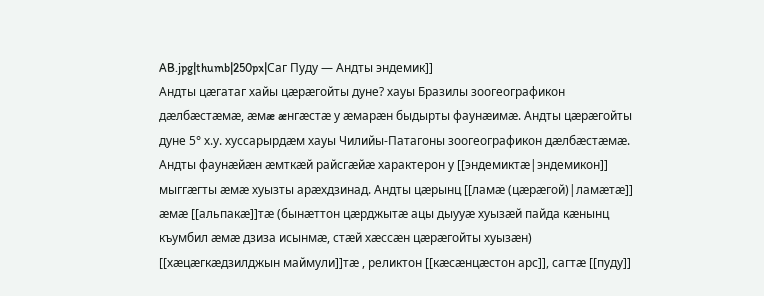AB.jpg|thumb|250px|Саг Пуду — Андты эндемик]]
Андты цæгатаг хайы цæрæгойты дуне? хауы Бразилы зоогеографикон дæлбæстæмæ, æмæ æнгæстæ у æмарæн быдырты фаунæимæ. Андты цæрæгойты дуне 5° х.у. хуссарырдæм хауы Чилийы-Патагоны зоогеографикон дæлбæстæмæ. Андты фаунæйæн æмткæй райсгæйæ характерон у [[эндемиктæ|эндемикон]] мыггæгты æмæ хуызты арæхдзинад. Андты цæрынц [[ламæ (цæрæгой)|ламæтæ]] æмæ [[альпакæ]]тæ (бынæттон цæрджытæ ацы дыууæ хуызæй пайда кæнынц къумбил æмæ дзиза исынмæ, стæй хæссæн цæрæгойты хуызæн) [[хæцæгкæдзилджын маймули]]тæ , реликтон [[кæсæнцæстон арс]], сагтæ [[пуду]]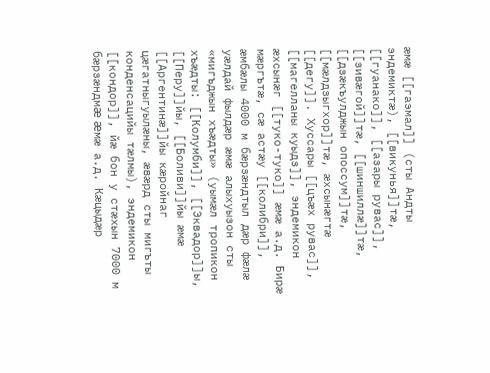æмæ [[гаэмал]] (сты Андты эндемиктæ), [[викунья]]тæ, [[гуанако]], [[азары рувас]], [[зивæгой]]тæ, [[шиншиллæ]]тæ, [[дзæкъулджын опоссум]]тæ, [[мæлдзыгхор]]тæ, æхсынæгтæ [[дегу]]. Хуссары [[цъæх рувас]], [[магелланы куыдз]], эндемикон æхсынæг [[туко-туко]] æмæ а.д. Бирæ мæргътæ, сæ астæу [[колибри]], æмбæлы 4000 м бæрзæндтыл дæр фæлæ уæлдай фылдæр æмæ алыхуызон сты «мигъджын хъæдты» (уымæл тропикон хъæдты: [[Колумби]], [[Эквадор]]ы, [[Перу]]йы, [[Боливи]]йы æмæ [[Аргентинæ]]йы кæройнаг цæгатныгуылæны, æвæрд сты мигъты конденсацийы тæлмы), эндемикон [[кондор]], йæ бон у стæхын 7000 м бæрзæндмæ æмæ а.д. Кæцыдæр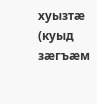хуызтæ (куыд зæгъæм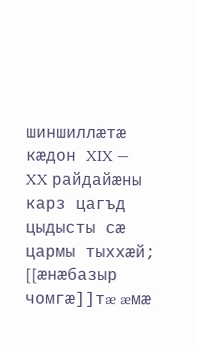шиншиллæтæ кæдон XIX — XX райдайæны карз цагъд цыдысты сæ цармы тыххæй; [[æнæбазыр чомгæ]]тæ æмæ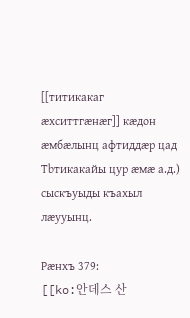[[титикакаг æхситтгæнæг]] кæдон æмбæлынц афтиддæр цад Тbтикакайы цур æмæ а.д.) сыскъуыды къахыл лæууынц.

Рæнхъ 379:
[[ko:안데스 산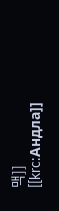맥]]
[[krc:Андла]]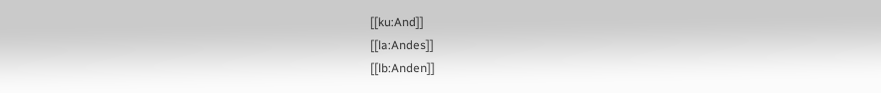[[ku:And]]
[[la:Andes]]
[[lb:Anden]]